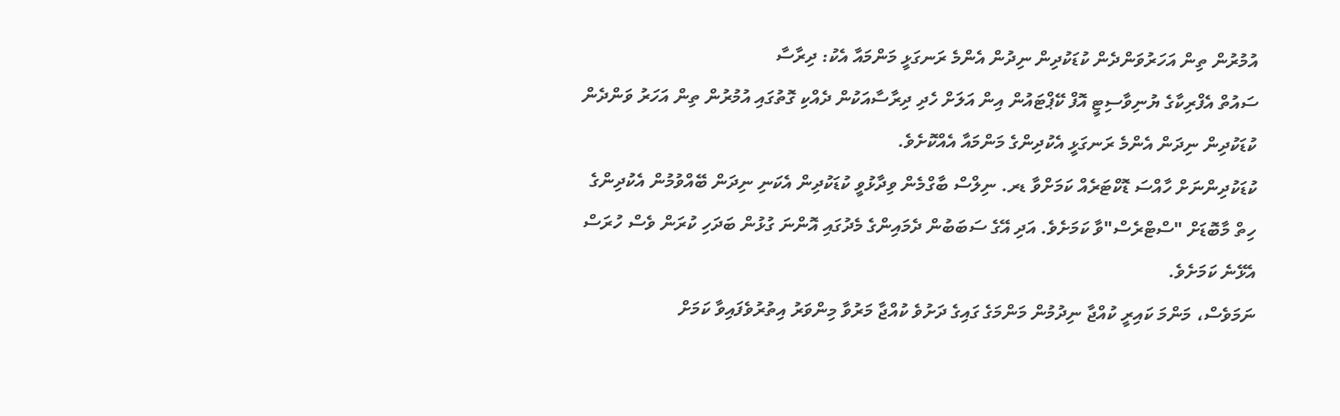އުމުރުން ތިން އަހަރުވަންދެން ކުޑަކުދިން ނިދުން އެންމެ ރަނގަޅީ މަންމައާ އެކު: ދިރާސާ
ސައުތް އެފްރިކާގެ ޔުނިވާސިޓީ އޮފް ކޭޕްޓައުން އިން އަލަށް ހެދި ދިރާސާއަކުން ދެއްކި ގޮތުގައި އުމުރުން ތިން އަހަރު ވަންދެން ކުޑަކުދިން ނިދަން އެންމެ ރަނގަޅީ އެކުދިންގެ މަންމައާ އެއްކޮށެވެ.
ކުޑަކުދިންނަށް ހާއްސަ ޑޮކްޓަރެއް ކަމަށްވާ ޑރ. ނިލްސް ބާގްމެން ވިދާޅުވީ ކުޑަކުދިން އެކަނި ނިދަން ބޭއްވުމުން އެކުދިންގެ ހިތް މާބޮޑަށް "ސްޓްރެސް"ވާ ކަމަށެވެ. އަދި އޭގެ ސަބަބުން ދެމައިންގެ މެދުގައި އޮންނަ ގުޅުން ބަދަހި ކުރަން ވެސް ހުރަސް އެޅޭނެ ކަމަށެވެ.
ނަމަވެސް، މަންމަ ކައިރީ ކުއްޖާ ނިދުމުން މަންމަގެ ގައިގެ ދަށުވެ ކުއްޖާ މަރުވާ މިންވަރު އިތުރުވެފައިވާ ކަމަށް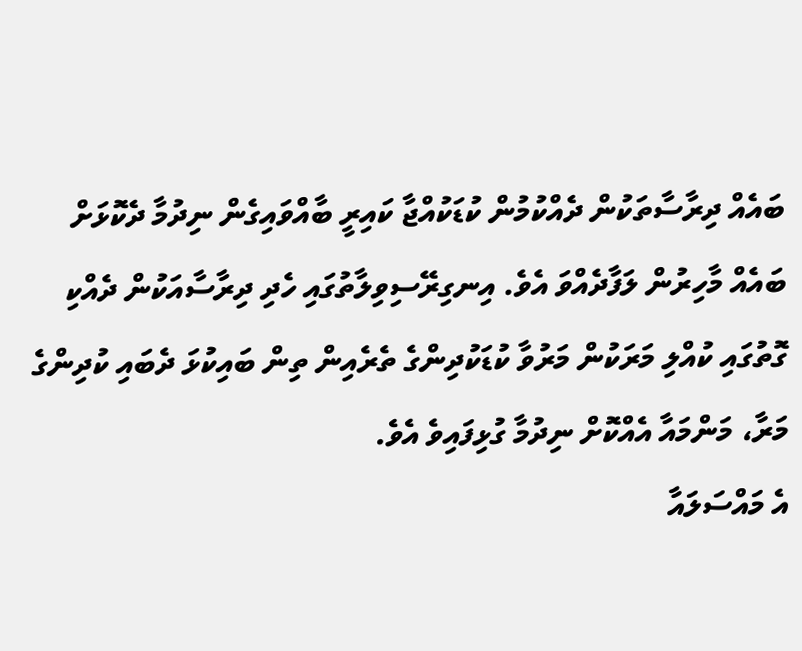ބައެއް ދިރާސާތަކުން ދެއްކުމުން ކުޑަކުއްޖާ ކައިރީ ބާއްވައިގެން ނިދުމާ ދެކޮޅަށް ބައެއް މާހިރުން ލަފާދެއްވަ އެވެ. އިނގިރޭސިވިލާތުގައި ހެދި ދިރާސާއަކުން ދެއްކި ގޮތުގައި ކުއްލި މަރަކުން މަރުވާ ކުޑަކުދިންގެ ތެރެއިން ތިން ބައިކުޅަ ދެބައި ކުދިންގެ މަރާ، މަންމައާ އެއްކޮށް ނިދުމާ ގުޅިފައިވެ އެވެ.
އެ މައްސަލައާ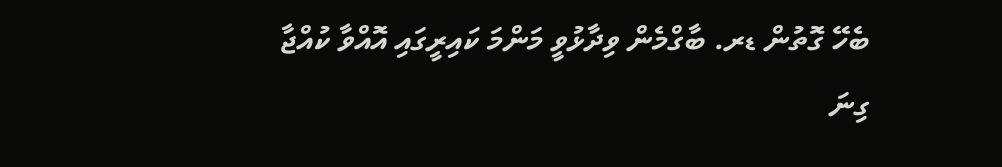ބެހޭ ގޮތުން ޑރ. ބާގްމެން ވިދާޅުވީ މަންމަ ކައިރީގައި އޮއްވާ ކުއްޖާ ގިނަ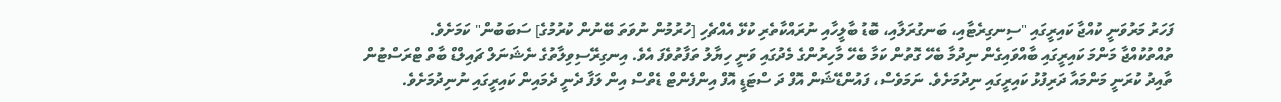ފަހަރު މަރުވަނީ ކުއްޖާ ކައިރީގައި "ސިނގިރެޓާއި، ބަނގުރަލާއި، ބޮޑު ބާލީހާއި ނުރައްކާތެރި ކުޅޭ އެއްޗެހި [ހުރުމުން ނުވަތަ ބޭނުން ކުރުމުގެ] ސަބަބުން" ކަމަށެވެ.
ތުއްތުކުއްޖާ މަންމަ ކައިރީގައި ބާއްވައިގެން ނިދުމާ ބެހޭ ގޮތުން ކަމާ ބެހޭ މާހިރުންގެ މެދުގައި ވަނީ ހިޔާލު ތަފާތުވެފަ އެވެ. އިނގިރޭސިވިލާތުގެ ނެޝަނަލް ޗައިލްޑް ބާތް ޓްރަސްޓުން ތާއިދު ކުރަނީ މަންމައާ ދަރިފުޅު ކައިރީގައި ނިދުމަށެވެ. ނަމަވެސް، ފައުންޑޭޝަން އޮފް ދަ ސްޓަޑީ އޮފް އިންފެންޓް ޑެތްސް އިން ލަފާ ދެނީ ދެމައިން ކައިރީގައި ނުނިދުމަށެވެ.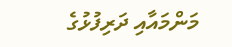މަންމައާއި ދަރިފުޅުގެ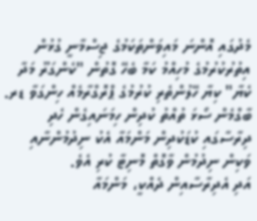މެދުގައި އޮންނަ މައިވަންތަކަމުގެ ޖިސްމާނީ ގުޅުން އިތުރުކުރުމުގެ މުހިއްމު ކަމާ ބެހޭ ގޮތުން "ކެންގަރޫ މަދާ ކެޔާ" ކިޔާ ހޭލުންތެރި ކުރުމުގެ ޕްރޮގްރާމެއް ހިންގަވާ ޑރ. ބާގްމެން ސޯޅަ ތުއްތު ކުދިން ހިމަނައިގެން ހެދި ދިރާސާގައި ކުޑަކުދިން މަންމައާ އެކު ނިދުމުންނާއި ވަކިން ނިދުމުން ވާގޮތް މޮނިޓާ ކުރި އެވެ.
އަދި އެދިރާސާއިން ދެއްކީ، މަންމައާ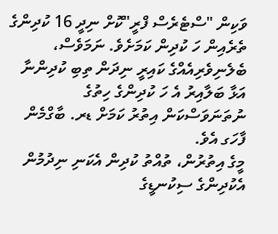ވަކިން "ސްޓެރެސް ފްރީ"ކޮށް ނިދީ 16 ކުދިންގެ ތެރެއިން ހަ ކުދިން ކަމަށެވެ. ނަމަވެސް، ބެލެނިވެރިއެއްގެ ކައިރީ ނިދަން ތިބި ކުދިންނާ އަޅާ ބަލާއިރު އެ ހަ ކުދިންގެ ހިތުގެ ނުތަނަވަސްކަން އިތުރު ކަމަށް ޑރ. ބާގްމެން ފާހަގ އެވެ.
މީގެ އިތުރުން، ތުއްތު ކުދިން އެކަނި ނިދުމުން އެކުދިންގެ ސިކުނޑީގެ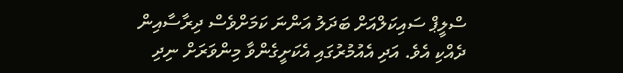ސްލީޕް ސައިކަލްއަށް ބަދަލު އަންނަ ކަމަށްވެސް ދިރާސާއިން ދެއްކި އެވެ. އަދި އެއުމުރުގައި އެކަށީގެންވާ މިންވަރަށް ނިދި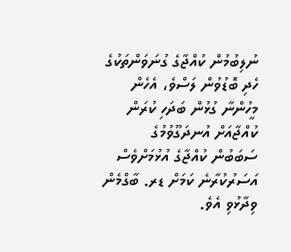ނުލިބުމުން ކުއްޖާގެ ގުނަވަންތަކުގެ ހެދި ބޮޑުވުން ލަސްވެ، އެހެން މީހުންނާ ގުޅުން ބަދަހި ކުރަން ކުއްޖާއަށް އުނދަގޫވުމުގެ ސަބަބުން ކުއްޖާގެ އުޅުމަށްވެސް އަސަރުކުރާނެ ކަމަށް ޑރ. ބާގްމެން ވިދާޅުވި އެވެ.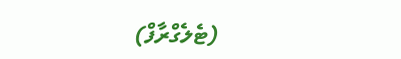(ޓެލެގްރާފް)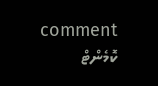comment ކޮމެންޓް